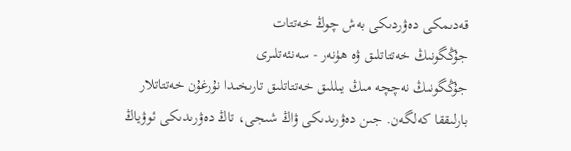قەدىمكى دەۋردىكى بەش چوڭ خەتتات
جۇڭگونىڭ خەتتاتلىق ۋە ھۈنەر - سەنئەتلىرى
جۇڭگونىڭ نەچچە مىڭ يىللىق خەتتاتلىق تارىخىدا نۇرغۇن خەتتاتلار بارلىققا كەلگەن. جىن دەۋرىدىكى ۋاڭ شىجى، تاڭ دەۋرىدىكى ئوۋياڭ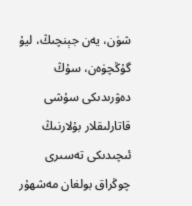شۈن، يەن جېنچىڭ، ليۇ گۇڭچۈەن، سۇڭ دەۋرىدىكى سۇشى قاتارلىقلار بۇلارنىڭ ئىچىدىكى تەسىرى چوڭراق بولغان مەشھۇر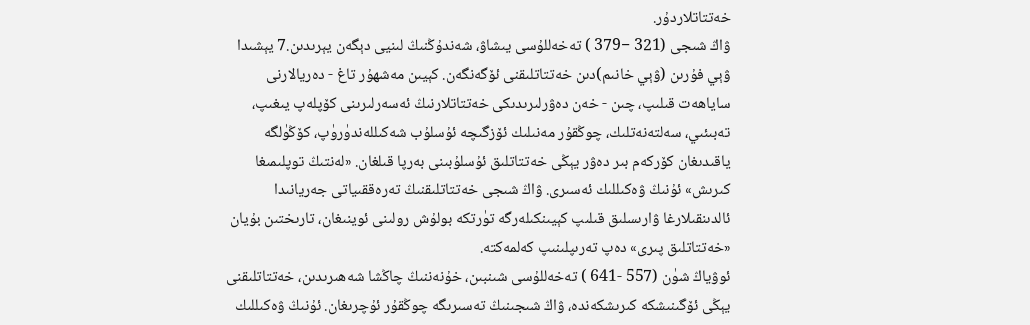خەتتاتلاردۇر.
ۋاڭ شىجى (321 −379 ) تەخەللۇسى يىشاۋ، شەندۇڭنىڭ لىنيى دېگەن يېرىدىن.7 يېشىدا ۋېي فۇرىن (ۋېي خانىم)دىن خەتتاتلىقنى ئۆگەنگەن. كېيىن مەشھۇر تاغ - دەريالارنى ساياھەت قىلىپ، چىن - خەن دەۋرلىرىدىكى خەتتاتلارنىڭ ئەسەرلىرىنى كۆپلەپ يىغىپ، تەبىئىي، سەلتەنەتلىك، چوڭقۇر مەنىلىك ئۆزگىچە ئۇسلۇب شەكىللەندۈرۈپ، كۆڭۈلگە ياقىدىغان كۆركەم بىر دەۋر يېڭى خەتتاتلىق ئۇسلۇبىنى بەرپا قىلغان. «لەنتىڭ توپلىمىغا كىرىش» ئۇنىڭ ۋەكىللىك ئەسىرى. ۋاڭ شىجى خەتتاتلىقنىڭ تەرەققىياتى جەريانىدا ئالدىنقىلارغا ۋارىسلىق قىلىپ كېيىنكىلەرگە تۈرتكە بولۇش رولىنى ئوينىغان، تارىختىن بۇيان «خەتتاتلىق پىرى» دەپ تەرىپلىنىپ كەلمەكتە.
ئوۋياڭ شۈن (557 -641 ) تەخەللۇسى شىنبىن، خۇنەننىڭ چاڭشا شەھىرىدىن، خەتتاتلىقنى يېڭى ئۆگىنىشكە كىرىشكەندە، ۋاڭ شىجىنىڭ تەسىرىگە چوڭقۇر ئۇچرىغان. ئۇنىڭ ۋەكىللىك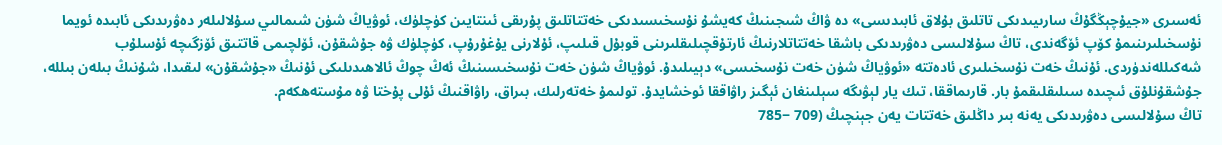ئەسىرى «جيۇچېڭگۇڭ سارىيىدىكى تاتلىق بۇلاق ئابىدىسى» دە ۋاڭ شىجىنىڭ كەيشۇ نۇسخىسىدىكى خەتتاتلىق پۇرىقى ئىنتايىن كۈچلۈك، ئوۋياڭ شۈن شىمالىي سۇلالىلەر دەۋرىدىكى ئابىدە ئويما نۇسخىلىرىنىمۇ كۆپ ئۆگەندى، تاڭ سۇلالىسى دەۋرىدىكى باشقا خەتتاتلارنىڭ ئارتۇقچىلىقلىرىنى قوبۇل قىلىپ، ئۇلارنى يۇغۇرۇپ، كۈچلۈك ۋە جۇشقۇن، ئۆلچىمى قاتتىق ئۆزگىچە ئۇسلۇب شەكىللەندۈردى. ئۇنىڭ خەت نۇسخىلىرى ئادەتتە «ئوۋياڭ شۈن خەت نۇسخىسى» دېيىلىدۇ. ئوۋياڭ شۈن خەت نۇسخىسىنىڭ ئەڭ چوڭ ئالاھىدىلىكى ئۇنىڭ «جۇشقۇن» لىقىدا، شۇنىڭ بىلەن بىللە، جۇشقۇنلۇق ئىچىدە سىلىقلىقمۇ بار. قارىماققا، تىك يار لېۋىگە سېلىنغان ئېگىز راۋاققا ئوخشايدۇ. تولىمۇ خەتەرلىك، بىراق، راۋاقنىڭ ئۇلى پۇختا ۋە مۇستەھكەم.
تاڭ سۇلالىسى دەۋرىدىكى يەنە بىر داڭلىق خەتتات يەن جېنچىڭ (709 −785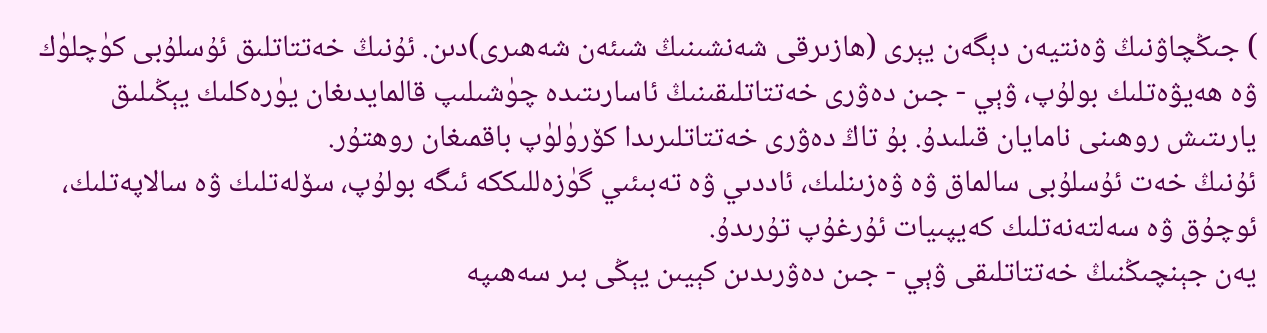) جىڭچاۋنىڭ ۋەنتيەن دېگەن يېرى (ھازىرقى شەنشىنىڭ شىئەن شەھىرى)دىن. ئۇنىڭ خەتتاتلىق ئۇسلۇبى كۈچلۈك ۋە ھەيۋەتلىك بولۇپ، ۋېي - جىن دەۋرى خەتتاتلىقىنىڭ ئاسارىتىدە چۈشىلىپ قالمايدىغان يۈرەكلىك يېڭىلىق يارىتىش روھىنى نامايان قىلىدۇ. بۇ تاڭ دەۋرى خەتتاتلىرىدا كۆرۈلۈپ باقمىغان روھتۇر.
ئۇنىڭ خەت ئۇسلۇبى سالماق ۋە ۋەزىنلىك، ئاددىي ۋە تەبىئىي گۈزەللىككە ئىگە بولۇپ، سۆلەتلىك ۋە سالاپەتلىك، ئوچۇق ۋە سەلتەنەتلىك كەيپىيات ئۇرغۇپ تۇرىدۇ.
يەن جېنچىڭنىڭ خەتتاتلىقى ۋېي - جىن دەۋرىدىن كېيىن يېڭى بىر سەھىپە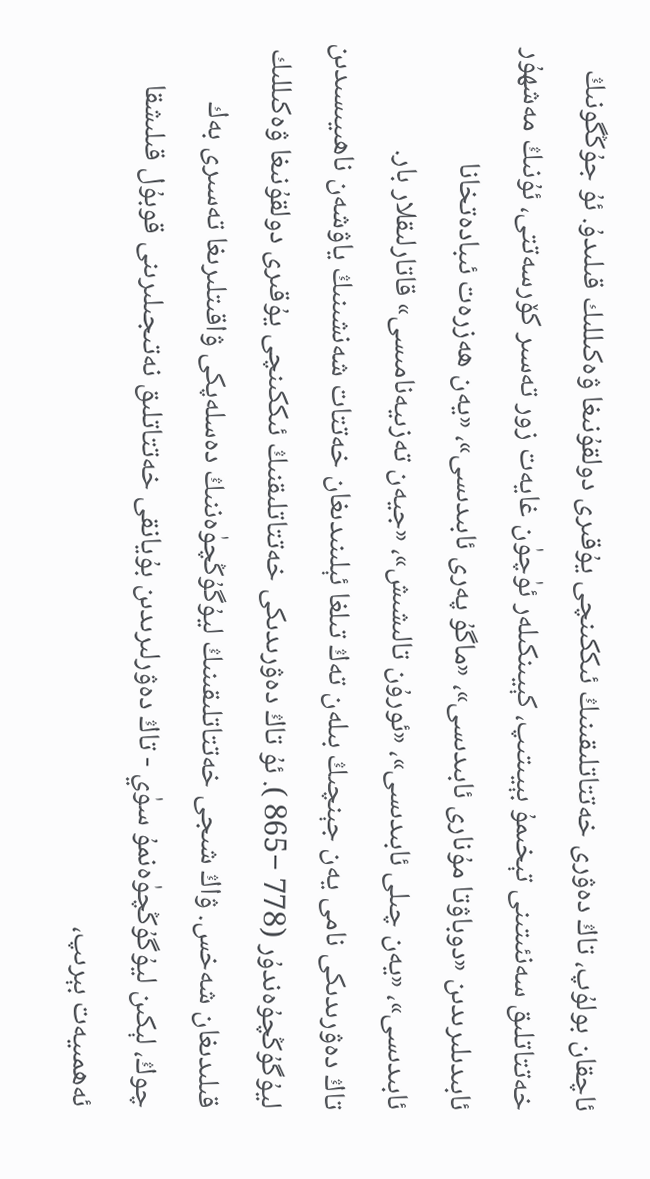ئاچقان بولۇپ، تاڭ دەۋرى خەتتاتلىقىنىڭ ئىككىنچى يۇقىرى دولقۇنىغا ۋەكىللىك قىلىدۇ. ئۇ جۇڭگونىڭ خەتتاتلىق سەنئىتىنى تېخىمۇ بېيىتىپ، كېيىنكىلەر ئۈچۈن غايەت زور تەسىر كۆرسەتتى، ئۇنىڭ مەشھۇر ئابىدىلىرىدىن «دوباۋتا مۇنارى ئابىدىسى»، «ماگۇ پەرى ئابىدىسى»، «يەن ھەزرەت ئىبادەتخانا ئابىدىسى»، «يەن چىلى ئابىدىسى»، «ئورۇن تالىشىش»، «جيەن تەزىيەنامىسى» قاتارلىقلار بار.
تاڭ دەۋرىدىكى نامى يەن جېنچىڭ بىلەن تەڭ تىلغا ئېلىنىدىغان خەتتات شەنشىنىڭ ياۋشەن ناھىيىسىدىن ليۇگۇڭچۇەندۇر (778 −865 ). ئۇ تاڭ دەۋرىدىكى خەتتاتلىقنىڭ ئىككىنچى يۇقىرى دولقۇنىغا ۋەكىللىك قىلىدىغان شەخس. ۋاڭ شىجى خەتتاتلىقىنىڭ ليۇگۇڭچۈەننىڭ دەسلەپكى ۋاقىتلىرىغا تەسىرى بەك چوڭ، لېكىن ليۇگۇڭچۈەنمۇ سۈي - تاڭ دەۋرلىرىدىن بۇيانقى خەتتاتلىق نەتىجىلىرىنى قوبۇل قىلىشقا ئەھمىيەت بېرىپ،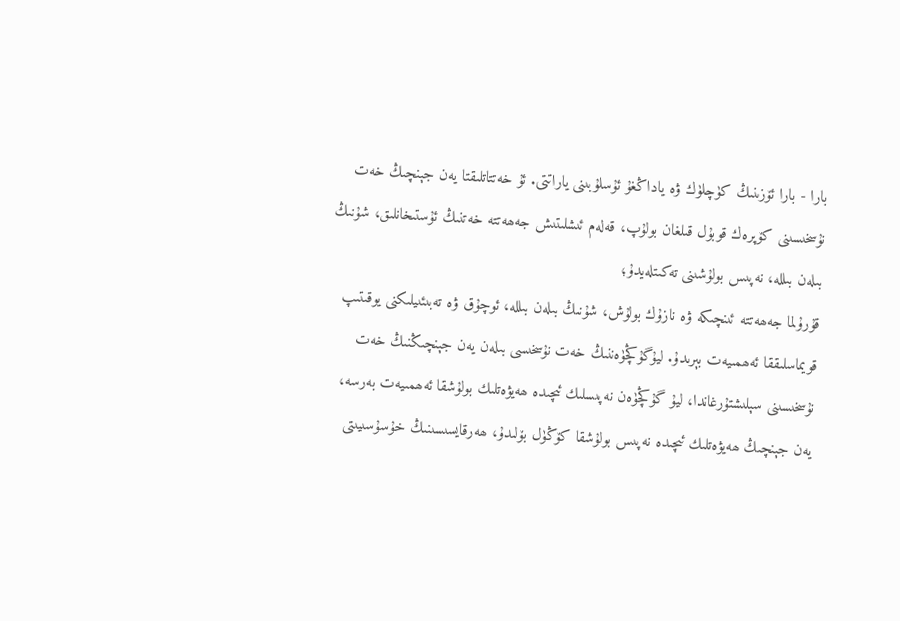بارا - بارا ئۆزىنىڭ كۈچلۈك ۋە ياداڭغۇ ئۇسلۇبىنى ياراتتى. ئۇ خەتتاتلىقتا يەن جېنچىڭ خەت نۇسخىسىنى كۆپرەك قوبۇل قىلغان بولۇپ، قەلەم ئىشلىتىش جەھەتتە خەتنىڭ ئۇستىخانلىق، شۇنىڭ بىلەن بىللە، نەپىس بولۇشىنى تەكىتلەيدۇ؛
قۇرۇلما جەھەتتە ئىنچىكە ۋە نازۇك بولۇش، شۇنىڭ بىلەن بىللە، ئوچۇق ۋە تەبىئىيلىكنى يوقىتىپ قويماسلىققا ئەھمىيەت بېرىدۇ. ليۇگۇڭچۈەننىڭ خەت نۇسخىسى بىلەن يەن جېنچىڭنىڭ خەت نۇسخىسىنى سېلىشتۇرغاندا، ليۇ گۇڭچۈەن نەپىسلىك ئىچىدە ھەيۋەتلىك بولۇشقا ئەھمىيەت بەرسە، يەن جېنچىڭ ھەيۋەتلىك ئىچىدە نەپىس بولۇشقا كۆڭۈل بۆلىدۇ، ھەرقايسىسىنىڭ خۇسۇسىيىتى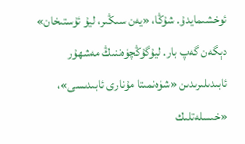ئوخشىمايدۇ. شۇڭا، «يەن سىڭىر، ليۇ ئۇستىخان» دېگەن گەپ بار. ليۇگۇڭچۈەننىڭ مەشھۇر ئابىدىلىرىدىن «شۈەنمىتا مۇنارى ئابىدىسى»، «خىسلەتلىك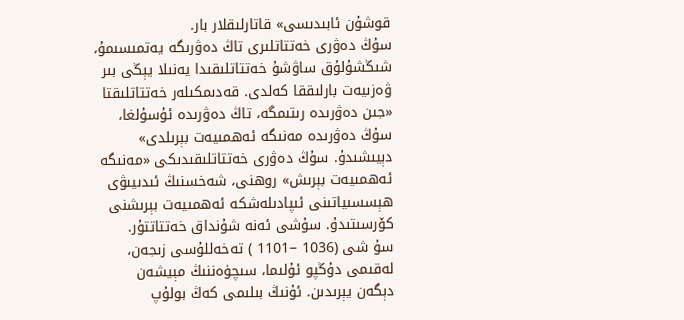قوشۇن ئابىدىسى» قاتارلىقلار بار.
سۇڭ دەۋرى خەتتاتلىرى تاڭ دەۋرىگە يەتمىسىمۇ، شىڭشۇلۇق ساۋشۇ خەتتاتلىقىدا يەنىلا يېڭى بىر ۋەزىيەت بارلىققا كەلدى. قەدىمكىلەر خەتتاتلىقتا «جىن دەۋرىدە رىتىمگە، تاڭ دەۋرىدە ئۇسۇلغا، سۇڭ دەۋرىدە مەنىگە ئەھمىيەت بېرىلدى» دېيىشىدۇ. سۇڭ دەۋرى خەتتاتلىقىدىكى «مەنىگە ئەھمىيەت بېرىش» روھنى، شەخسنىڭ ئىدىيىۋى ھېسسىياتىنى ئىپادىلەشكە ئەھمىيەت بېرىشنى كۆرسىتىدۇ. سۇشى ئەنە شۇنداق خەتتاتتۇر.
سۇ شى (1036 −1101 ) تەخەللۇسى زىجەن، لەقىمى دۇڭپو ئۇلىما، سىچۈەننىڭ مېيشەن دېگەن يېرىدىن. ئۇنىڭ بىلىمى كەڭ بولۇپ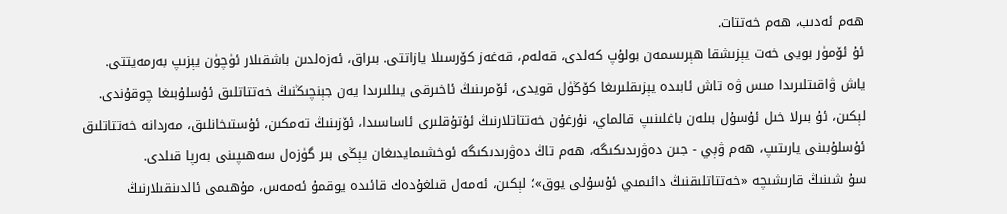ھەم ئەدىب، ھەم خەتتات.
ئۇ ئۆمۈر بويى خەت يېزىشقا ھېرىسمەن بولۇپ كەلدى، قەلەم، قەغەز كۆرسىلا يازاتتى. بىراق، ئەزەلدىن باشقىلار ئۈچۈن يېزىپ بەرمەيتتى. ياش ۋاقىتلىرىدا مىس ۋە تاش ئابىدە يېزىقلىرىغا كۆڭۈل قويدى، ئۆمرىنىڭ ئاخىرقى يىللىرىدا يەن جېنچىڭنىڭ خەتتاتلىق ئۇسلۇبىغا چوقۇندى. لېكىن، ئۇ بىرلا خىل ئۇسۇل بىلەن باغلىنىپ قالماي، نۇرغۇن خەتتاتلارنىڭ ئۇتۇقلىرى ئاساسىدا، ئۆزىنىڭ تەمكىن، ئۇستىخانلىق، مەردانە خەتتاتلىق ئۇسلۇبىنى يارىتىپ، ھەم ۋېي - جىن دەۋرىدىكىگە، ھەم تاڭ دەۋرىدىكىگە ئوخشىمايدىغان يېڭى بىر گۈزەل سەھىپىنى بەرپا قىلدى.
سۇ شىنىڭ قارىشىچە «خەتتاتلىقنىڭ دائىمىي ئۇسۇلى يوق»؛ لېكىن، ئەمەل قىلغۇدەك قائىدە يوقمۇ ئەمەس، مۇھىمى ئالدىنقىلارنىڭ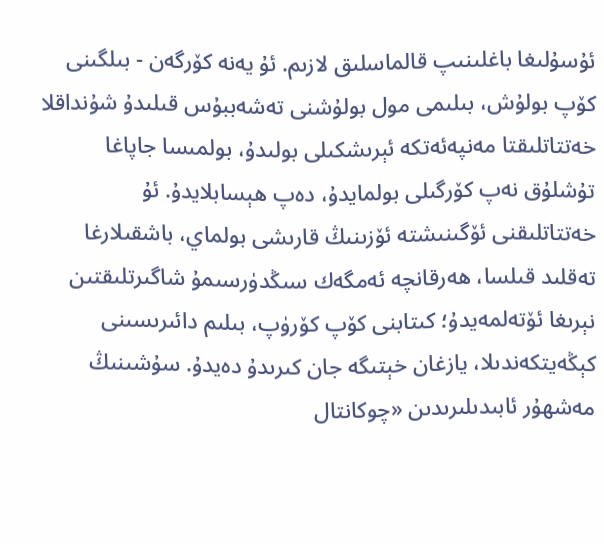ئۇسۇلىغا باغلىنىپ قالماسلىق لازىم. ئۇ يەنە كۆرگەن - بىلگىنى كۆپ بولۇش، بىلىمى مول بولۇشنى تەشەببۇس قىلىدۇ شۇنداقلا خەتتاتلىقتا مەنپەئەتكە ئېرىشكىلى بولىدۇ، بولمىسا جاپاغا تۇشلۇق نەپ كۆرگىلى بولمايدۇ، دەپ ھېسابلايدۇ. ئۇ خەتتاتلىقنى ئۆگىنىشتە ئۆزىنىڭ قارىشى بولماي، باشقىلارغا تەقلىد قىلسا، ھەرقانچە ئەمگەك سىڭدۈرسىمۇ شاگىرتلىقتىن نېرىغا ئۆتەلمەيدۇ؛ كىتابنى كۆپ كۆرۈپ، بىلىم دائىرىسىنى كېڭەيتكەندىلا، يازغان خېتىگە جان كىرىدۇ دەيدۇ. سۇشىنىڭ مەشھۇر ئابىدىلىرىدىن «چوكانتال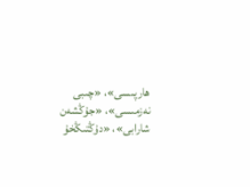ھارپىسى»، «چىبى نەزمىسى»، «جۇڭشەن شارابى»، «دۇڭتىڭخۇ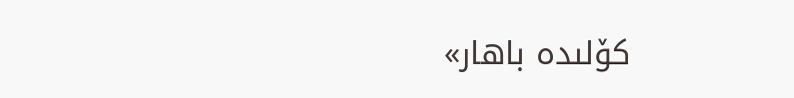كۆلىدە باھار»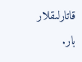قاتارلىقلار بار.